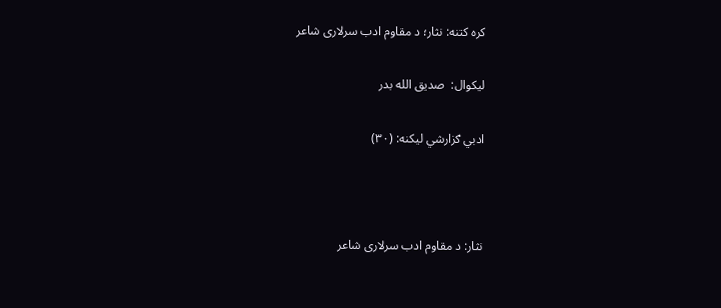كره كتنه: نثار؛ د مقاوم ادب سرلارى شاعر

ليكوال:  صديق الله بدر

ادبي ګزارشي ليكنه: (۳۰)



نثار: د مقاوم ادب سرلارى شاعر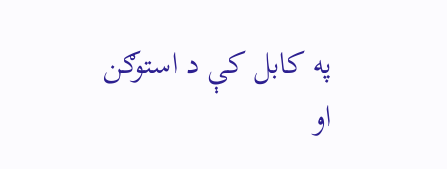په كابل كې د استوګن او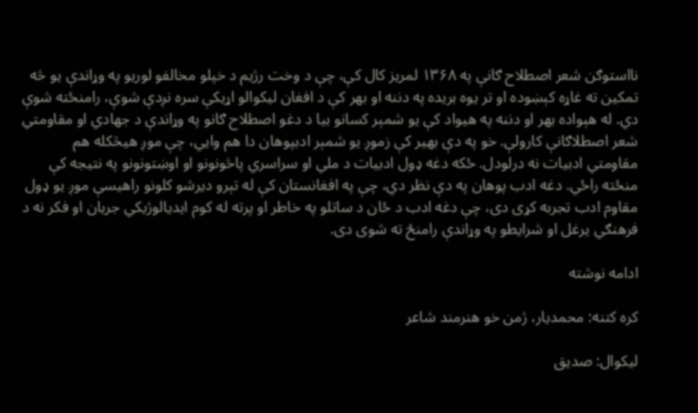نااستوګن شعر اصطلاح ګانې په ۱۳۶۸ لمريز كال كې، چې د وخت رژيم د خپلو مخالفو لوريو په وړاندې يو څه تمكين ته غاړه كېښوده او تر يوه بريده په دننه او بهر كې د افغان ليكوالو اړيكې سره نږدې شوې، رامنځته شوې دي. له هېواده بهر او دننه په هيواد كې يو شمېر كسانو بيا د دغو اصطلاح ګانو په وړاندې د جهادي او مقاومتي شعر اصطلاګانې كارولې. خو په دې بهير كې زموږ يو شمېر ادبپوهان دا هم وايي، چې موږ هيڅكله هم مقاومتي ادبيات نه درلودل. ځكه دغه ډول ادبيات د ملي او سراسري پاڅونونو او اوښتونونو په نتيجه كې منځته راځي. دغه ادب پوهان په دې نظر دي، چې په افغانستان كې له تېرو ديرشو كلونو راهيسې موږ يو ډول مقاوم ادب تجربه كړى دى، چې دغه ادب د ځان د ساتلو په خاطر او پرته له كوم ايديالوژيكي جريان او فكر نه د فرهنګي يرغل او شرايطو په وړاندې رامنځ ته شوى دى.

ادامه نوشته

کره كتنه: محمديار، ژمن خو هنرمند شاعر

ليكوال: صديق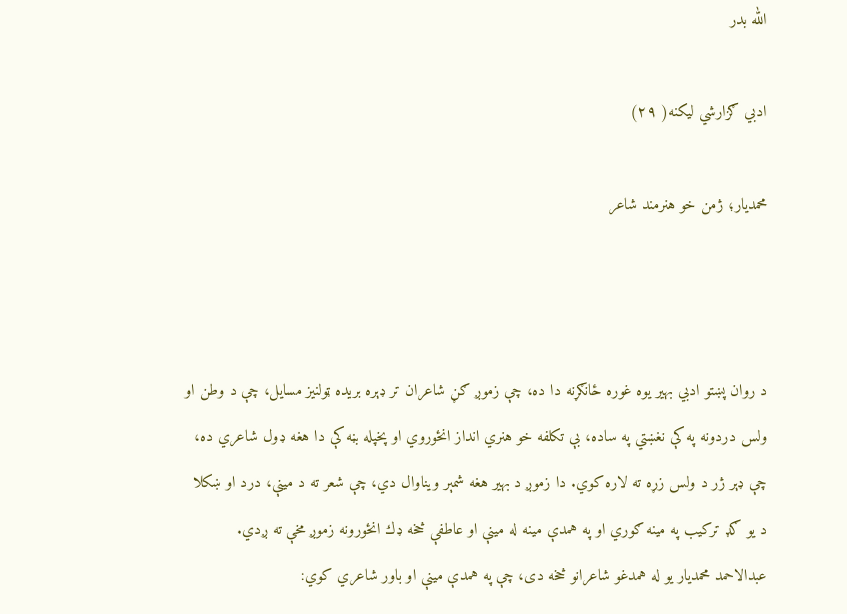الله بدر

ادبي ګزارشي ليكنه( ۲۹)

محمديار؛ ژمن خو هنرمند شاعر



د روان پښتو ادبي بهير يوه غوره ځانګړنه دا ده، چې زموږ ګڼ شاعران تر ډېره بريده ټولنيز مسايل، چې د وطن او ولس دردونه په كې نغښتي په ساده، بې تكلفه خو هنري انداز انځوروي او پخپله بڼه كې دا هغه ډول شاعري ده، چې ډېر ژر د ولس زړه ته لاره كوي. دا زموږ د بهير هغه شمېر ويناوال دي، چې شعر ته د مينې، درد او ښكلا د يو ګډ تركيب په مينه ګوري او په همدې مينه له مينې او عاطفې څخه ډك انځورونه زموږ مخې ته ږدي. عبدالاحمد محمديار يو له همدغو شاعرانو څخه دى، چې په همدې مينې او باور شاعري كوي: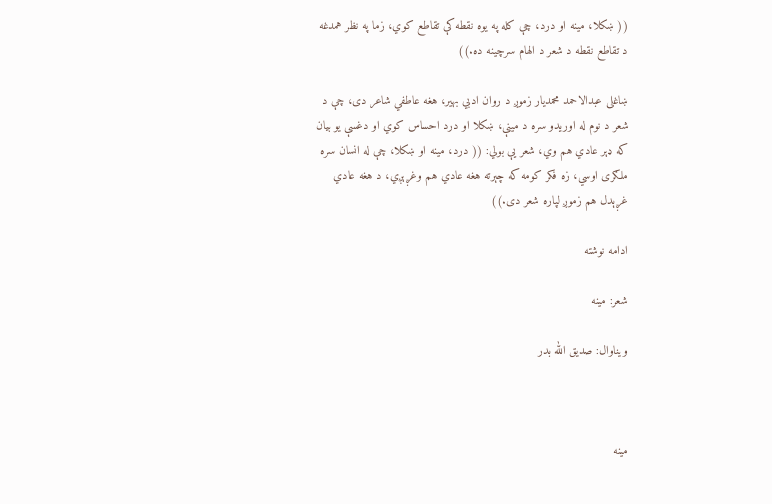(( ښكلا، مينه او درد، چې كله په يوه نقطه كې تقاطع كوي، زما په نظر همدغه د تقاطع نقطه د شعر د الهام سرچينه ده.))

ښاغلى عبدالاحمد محمديار زموږ د روان ادبي بهير، هغه عاطفي شاعر دى، چې د شعر د نوم له اوريدو سره د مينې، ښكلا او درد احساس كوي او دغسې يو بيان كه ډېر عادي هم وي، شعر يې بولي: (( درد، مينه او ښكلا، چې له انسان سره ملګرى اوسي، زه فكر كومه كه چېرته هغه عادي هم وغږېږي، د هغه عادي غږېدل هم زموږ لپاره شعر دى.))

ادامه نوشته

شعر: مینه

ويناوال: صديق الله بدر



مينه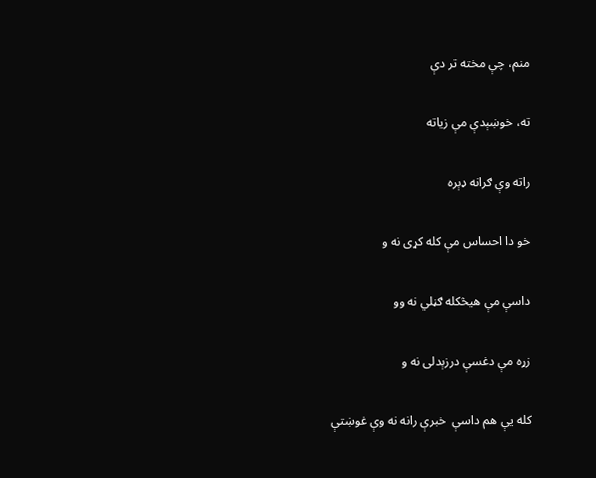منم، چې مخته تر دې

ته، خوښېدې مې زياته

راته وې ګرانه ډېره

خو دا احساس مې كله كړى نه و

داسې مې هيڅكله ګڼلي نه وو

زړه مې دغسې درزېدلى نه و

كله يې هم داسې  خبرې رانه نه وې غوښتې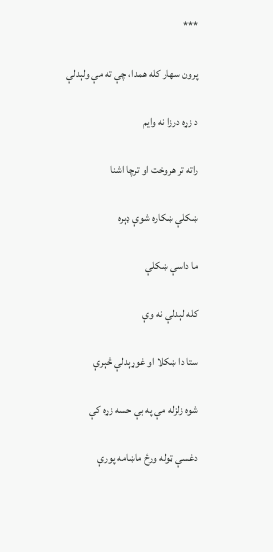***

پرون سهار كله همدا، چې ته مې ولېدلې

د زړه درزا نه وايم

راته تر هروخت او ترچا اشنا

ښكلې ښكاره شوې ډېره

ما داسې ښكلې

كله لېدلې نه وې

ستا دا ښكلا او غوړېدلې څېرې

شوه زلزله مې په بې حسه زړه كې

دغسې ټوله ورځ ماښامه پورې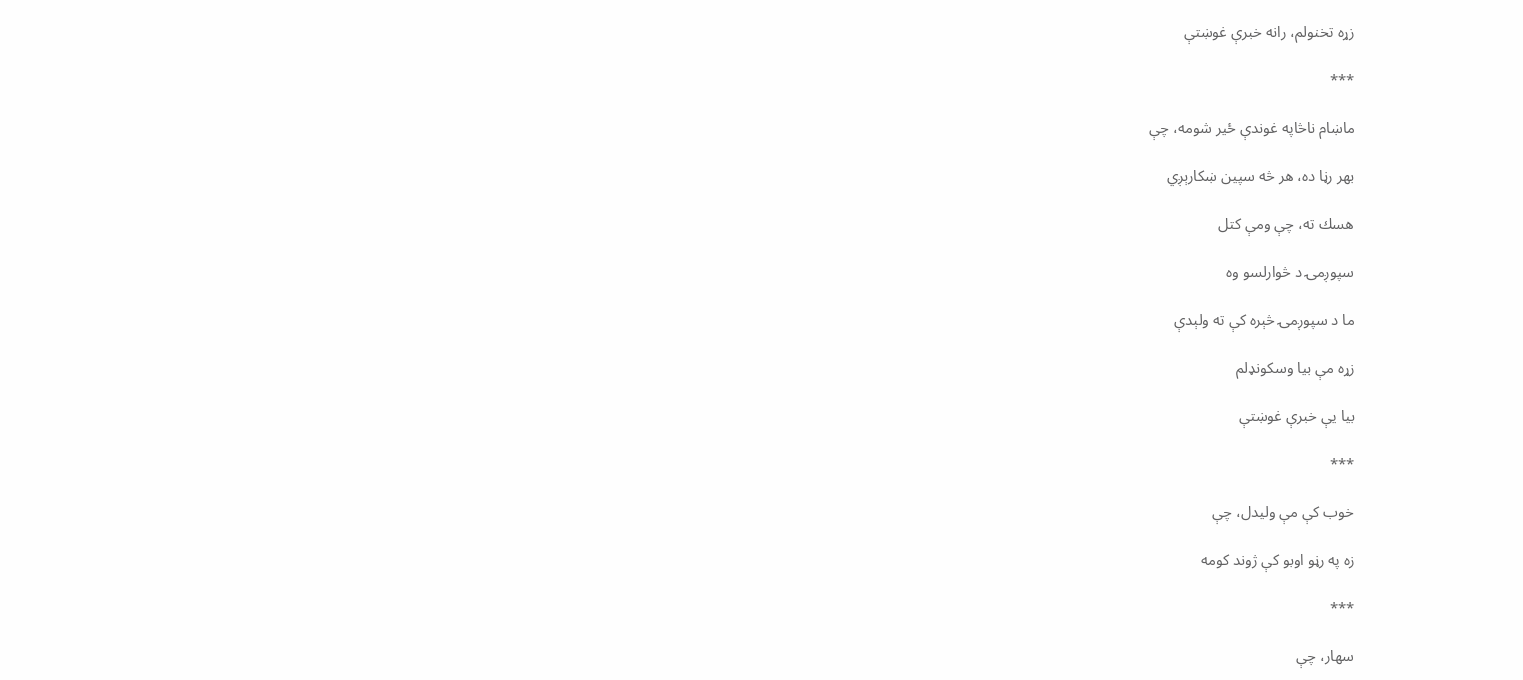زړه تخنولم، رانه خبرې غوښتې

***

ماښام ناڅاپه غوندې ځير شومه، چې

بهر رڼا ده، هر څه سپين ښكارېږي

هسك ته، چې ومې كتل

سپوږمۍ د څوارلسو وه

ما د سپوږمۍ څېره كې ته ولېدې

زړه مې بيا وسكونډلم

بيا يې خبرې غوښتې

***

خوب كې مې وليدل، چې

زه په رڼو اوبو كې ژوند كومه

***

سهار، چې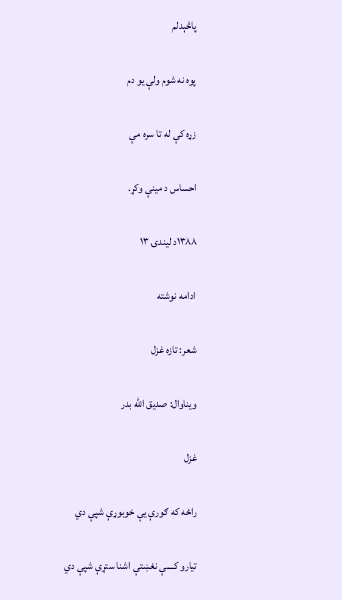پاڅېدلم

پوه نه شوم ولې يو دم

زړه كې له تا سره مې

احساس د مينې وكړ.

۱۳۸۸د ليندۍ ۱۳

ادامه نوشته

شعر: تازه غزل

ويناوال: صديق الله بدر

غزل

راځه كه ګورې يې خوبوړې شپې دي

تيارو كــــې نغښتې اشنا ستړې شپې دي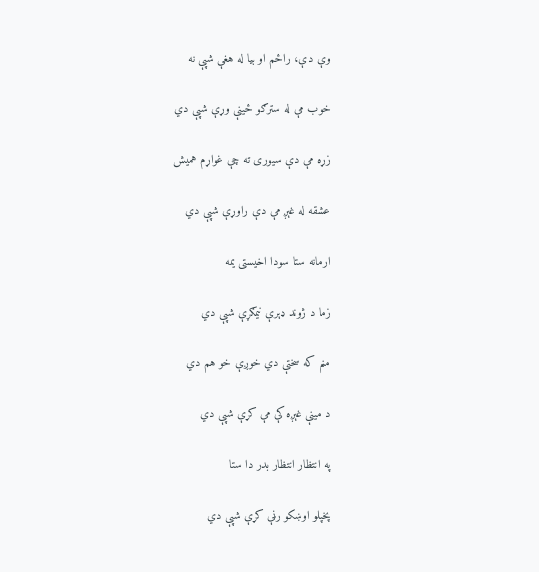وې دې، راځم او بيا له هغې شپې نه

خوب مې له سترګو ځينې وړې شپې دي

زړه مې دې سيورى ته چې غواړم هميش

عشقه له غېږ مې دې راوړې شپې دي

ارمانه ستا سودا اخيستى يمه

زما د ژوند ډېرې نيمګړې شپې دي

منم كه سختې دي خوږې خو هم دي

د مينې غېږه كې مې كړې شپې دي

په انتظار انتظار بدر دا ستا

پخپلو اوښكو رڼې كړې شپې دي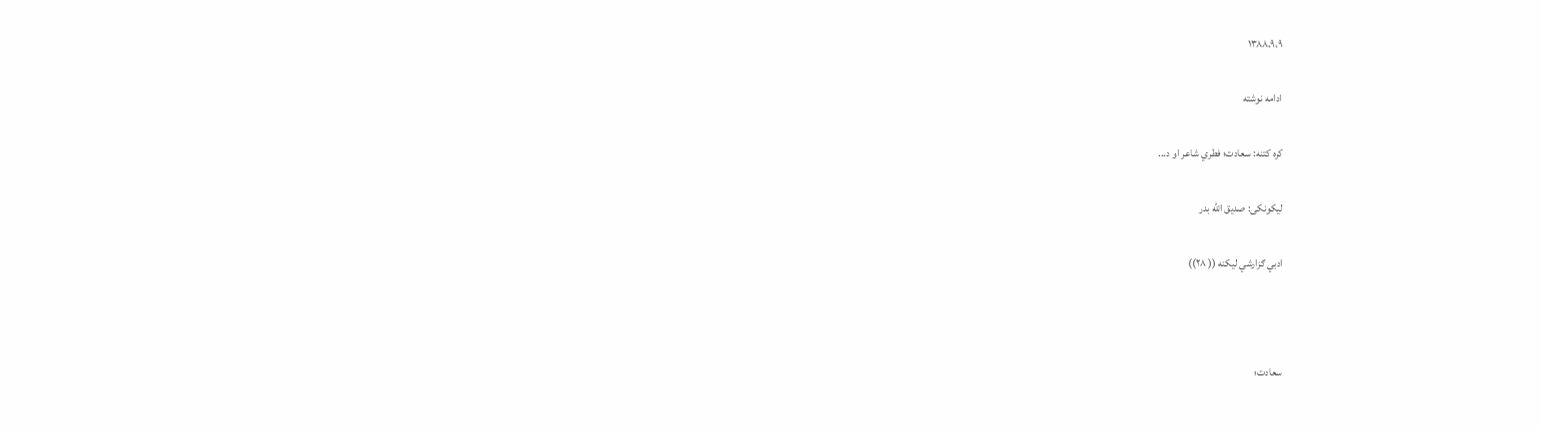۱۳۸۸،۹،۹

ادامه نوشته

کره کتنه: سعادت؛ فطري شاعر او د...

ليكونكى: صديق الله بدر

ادبي ګزارشي ليكنه (( ۲۸))



سعادت؛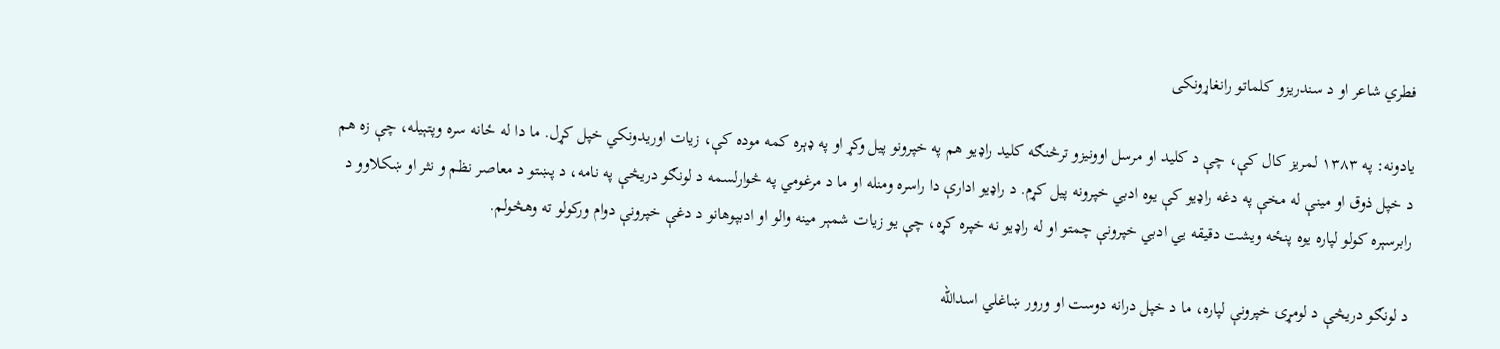فطري شاعر او د سندريزو كلماتو رانغاړونكى

يادونه: په ۱۳۸۳ لمريز كال كې، چې د كليد او مرسل اوونيزو ترڅنګه كليد راډيو هم په خپرونو پيل وكړ او په ډېره كمه موده كې، زيات اوريدونكي خپل كړل. ما دا له ځانه سره وپتېيله، چې زه هم د خپل ذوق او مينې له مخې په دغه راډيو كې يوه ادبي خپرونه پيل كړم. د راډيو ادارې دا راسره ومنله او ما د مرغومي په څوارلسمه د لونګو دريڅې په نامه، د پښتو د معاصر نظم و نثر او ښكلاوو د رابرسېره كولو لپاره يوه پنځه ويشت دقيقه يي ادبي خپرونې چمتو او له راډيو نه خپره كړه، چې يو زيات شمېر مينه والو او ادبپوهانو د دغې خپرونې دوام وركولو ته وهڅولم.

د لونګو دريڅې د لومړۍ خپرونې لپاره، ما د خپل درانه دوست او ورور ښاغلي اسدالله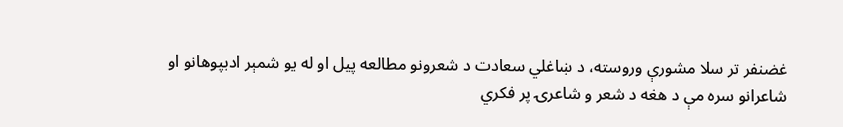غضنفر تر سلا مشورې وروسته، د ښاغلي سعادت د شعرونو مطالعه پيل او له يو شمېر ادبپوهانو او شاعرانو سره مې د هغه د شعر و شاعرۍ پر فكري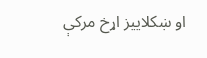او ښكلاييز اړخ مركې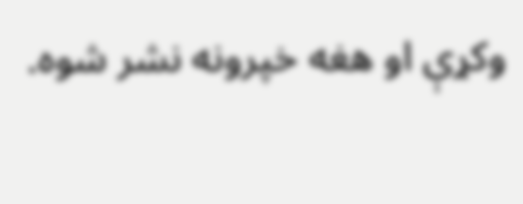وكړې او هغه خپرونه نشر شوه.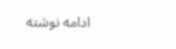ادامه نوشته